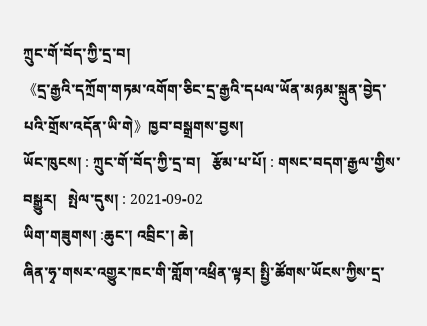ཀྲུང་གོ་བོད་ཀྱི་དྲ་བ།
《དྲ་རྒྱའི་དཀྲོག་གཏམ་འགོག་ཅིང་དྲ་རྒྱའི་དཔལ་ཡོན་མཉམ་སྐྲུན་བྱེད་པའི་གྲོས་འདོན་ཡི་གེ》ཁྱབ་བསྒྲགས་བྱས།
ཡོང་ཁུངས། : ཀྲུང་གོ་བོད་ཀྱི་དྲ་བ།   རྩོམ་པ་པོ། : གསང་བདག་རྒྱལ་གྱིས་བསྒྱུར།   སྤེལ་དུས། : 2021-09-02
ཡིག་གཟུགས། :ཆུང་། འབྲིང་། ཆེ།
ཞིན་ཧྭ་གསར་འགྱུར་ཁང་གི་གློག་འཕྲིན་ལྟར། སྤྱི་ཚོགས་ཡོངས་ཀྱིས་དྲ་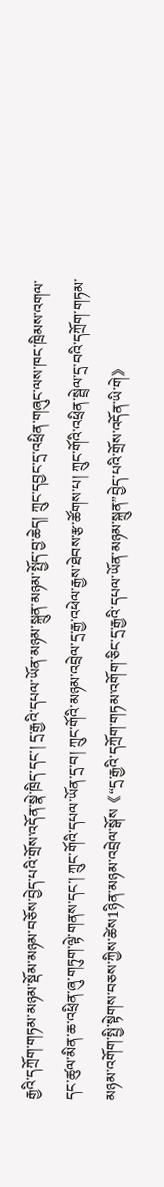རྒྱའི་དཀྲོག་གཏམ་མཉམ་སྡོམ་མཉམ་བཅོས་བྱེད་པའི་གྲོས་འདོན་སྣེ་ཁྲིད་དང་། དྲ་རྒྱའི་དཔལ་ཡོན་མཉམ་སྐྲུན་མཉམ་སྤྱོད་བྱ་ཆེད། ཀྲུང་དབྱང་དྲ་འཕྲིན་གཞུང་ལས་ཁང་ཁྲིམས་འགལ་དང་ཚུལ་མིན་ཆ་འཕྲིན་ཞུ་གཏུག་ལྟེ་གནས་དང་། ཀྲུང་གོའི་དཔལ་ཡོན་དྲ་བ། ཀྲུང་གོའི་མཉམ་འབྲེལ་དྲ་རྒྱ་འཕེལ་རྒྱས་ཐེབས་རྩ་ཚོགས་པ། ཀྲུང་གོའི་འཕྲིན་སྦྲེལ་དྲ་བའི་དཀྲོག་གཏམ་མཉམ་འགོག་སྤྱི་སྟེགས་བཅས་ཀྱིས་ཚེས1ཉིན་མཉམ་འབྲེལ་སྒོས《“དྲ་རྒྱའི་དཀྲོག་གཏམ་འགོག་ཅིང་དྲ་རྒྱའི་དཔལ་ཡོན་མཉམ་སྐྲུན”བྱེད་པའི་གྲོས་འདོན་ཡི་གེ》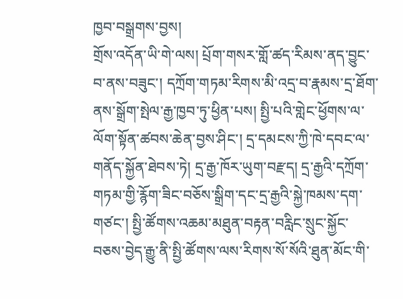ཁྱབ་བསྒྲགས་བྱས།
གྲོས་འདོན་ཡི་གེ་ལས། པྲོག་གསར་གློ་ཚད་རིམས་ནད་བྱུང་བ་ནས་བཟུང་། དཀྲོག་གཏམ་རིགས་མི་འདྲ་བ་རྣམས་དྲ་ཐོག་ནས་སྒྲོག་སྤེལ་རྒྱ་ཁྱབ་ཏུ་ཕྱིན་པས། སྤྱི་པའི་གླེང་ཕྱོགས་ལ་ལོག་སྟོན་ཚབས་ཆེན་བྱས་ཤིང་། དྲ་དམངས་ཀྱི་ཁེ་དབང་ལ་གནོད་སྐྱོན་ཐེབས་ཏེ། དྲ་རྒྱ་ཁོར་ཡུག་བརྫད། དྲ་རྒྱའི་དཀྲོག་གཏམ་གྱི་རྙོག་ཟིང་བཅོས་སྒྲིག་དང་དྲ་རྒྱའི་སྐྱེ་ཁམས་དག་གཙང་། སྤྱི་ཚོགས་འཆམ་མཐུན་བརྟན་བརླིང་སྲུང་སྐྱོང་བཅས་བྱེད་རྒྱུ་ནི་སྤྱི་ཚོགས་ལས་རིགས་སོ་སོའི་ཐུན་མོང་གི་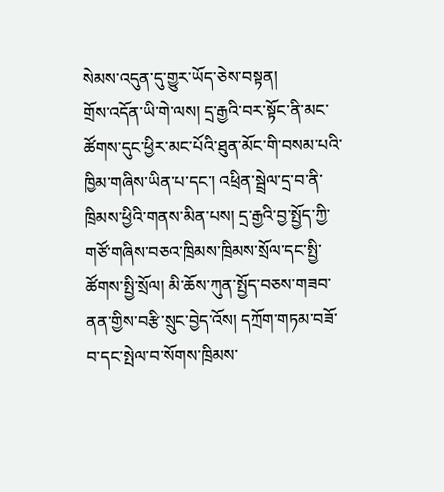སེམས་འདུན་དུ་གྱུར་ཡོད་ཅེས་བསྟན།
གྲོས་འདོན་ཡི་གེ་ལས། དྲ་རྒྱའི་བར་སྟོང་ནི་མང་ཚོགས་དུང་ཕྱིར་མང་པོའི་ཐུན་མོང་གི་བསམ་པའི་ཁྱིམ་གཞིས་ཡིན་པ་དང་། འཕྲིན་སྦྲེལ་དྲ་བ་ནི་ཁྲིམས་ཕྱིའི་གནས་མིན་པས། དྲ་རྒྱའི་བྱ་སྤྱོད་ཀྱི་གཙོ་གཞིས་བཅའ་ཁྲིམས་ཁྲིམས་སྲོལ་དང་སྤྱི་ཚོགས་སྤྱི་སྲོལ། མི་ཆོས་ཀུན་སྤྱོད་བཅས་གཟབ་ནན་གྱིས་བརྩི་སྲུང་བྱེད་འོས། དཀྲོག་གཏམ་བཟོ་བ་དང་སྤེལ་བ་སོགས་ཁྲིམས་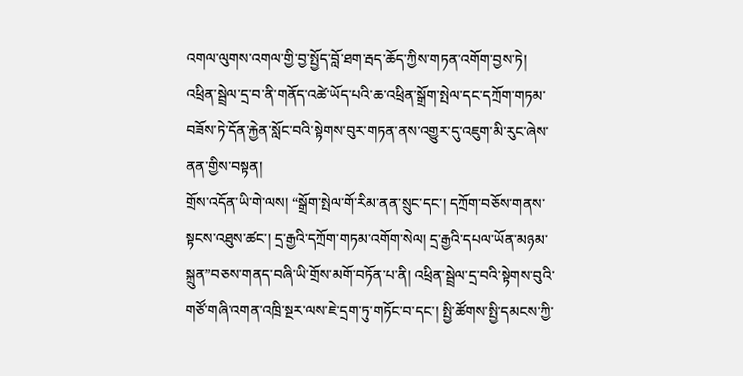འགལ་ལུགས་འགལ་གྱི་བྱ་སྤྱོད་བློ་ཐག་རྦད་ཆོད་ཀྱིས་གཏན་འགོག་བྱས་ཏེ། འཕྲིན་སྦྲེལ་དྲ་བ་ནི་གནོད་འཚེ་ཡོད་པའི་ཆ་འཕྲིན་སྒྲོག་སྤེལ་དང་དཀྲོག་གཏམ་བཟོས་ཏེ་དོན་རྐྱེན་སློང་བའི་སྟེགས་བུར་གཏན་ནས་འགྱུར་དུ་འཇུག་མི་རུང་ཞེས་ནན་གྱིས་བསྟན།
གྲོས་འདོན་ཡི་གེ་ལས། “སྒྲོག་སྤེལ་གོ་རིམ་ནན་སྲུང་དང་། དཀྲོག་བཅོས་གནས་སྟངས་འཐུས་ཚང་། དྲ་རྒྱའི་དཀྲོག་གཏམ་འགོག་སེལ། དྲ་རྒྱའི་དཔལ་ཡོན་མཉམ་སྐྲུན”བཅས་གནད་བཞི་ཡི་གྲོས་མགོ་བཏོན་པ་ནི། འཕྲིན་སྦྲེལ་དྲ་བའི་སྟེགས་བུའི་གཙོ་གཞི་འགན་འཁྲི་སྔར་ལས་ཇེ་དྲག་ཏུ་གཏོང་བ་དང་། སྤྱི་ཚོགས་སྤྱི་དམངས་ཀྱི་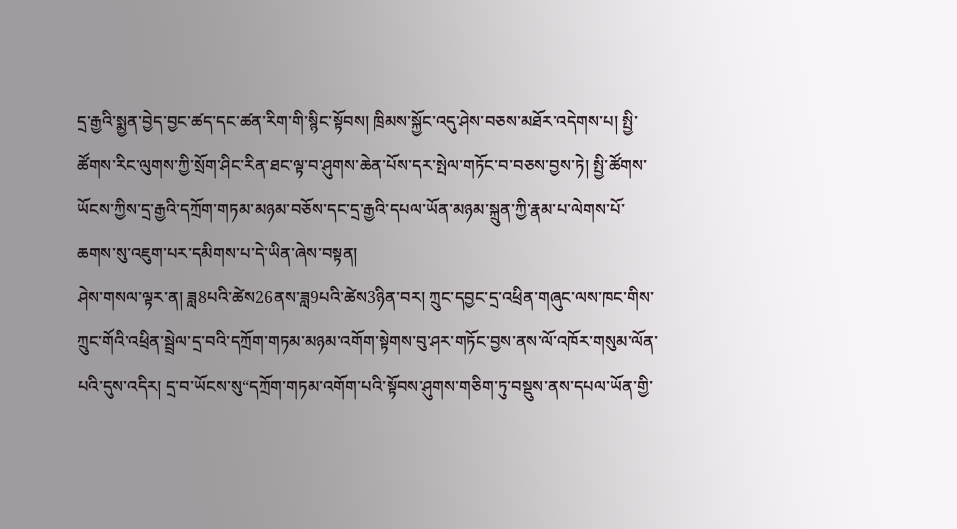དྲ་རྒྱའི་སྨྱན་བྱེད་བྱང་ཚད་དང་ཚན་རིག་གི་སྙིང་སྟོབས། ཁྲིམས་སྐྱོང་འདུ་ཤེས་བཅས་མཐོར་འདེགས་པ། སྤྱི་ཚོགས་རིང་ལུགས་ཀྱི་སྲོག་ཤིང་རིན་ཐང་ལྟ་བ་ཤུགས་ཆེན་པོས་དར་སྤེལ་གཏོང་བ་བཅས་བྱས་ཏེ། སྤྱི་ཚོགས་ཡོངས་ཀྱིས་དྲ་རྒྱའི་དཀྲོག་གཏམ་མཉམ་བཅོས་དང་དྲ་རྒྱའི་དཔལ་ཡོན་མཉམ་སྐྲུན་ཀྱི་རྣམ་པ་ལེགས་པོ་ཆགས་སུ་འཇུག་པར་དམིགས་པ་དེ་ཡིན་ཞེས་བསྟན།
ཤེས་གསལ་ལྟར་ན། ཟླ8པའི་ཚེས26ནས་ཟླ9པའི་ཚེས3ཉིན་བར། ཀྲུང་དབྱང་དྲ་འཕྲིན་གཞུང་ལས་ཁང་གིས་ཀྲུང་གོའི་འཕྲིན་སྦྲེལ་དྲ་བའི་དཀྲོག་གཏམ་མཉམ་འགོག་སྟེགས་བུ་ཤར་གཏོང་བྱས་ནས་ལོ་འཁོར་གསུམ་ལོན་པའི་དུས་འདིར། དྲ་བ་ཡོངས་སུ“དཀྲོག་གཏམ་འགོག་པའི་སྟོབས་ཤུགས་གཅིག་ཏུ་བསྡུས་ནས་དཔལ་ཡོན་གྱི་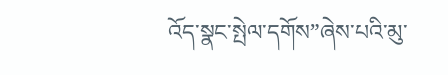འོད་སྣང་སྤེལ་དགོས”ཞེས་པའི་མུ་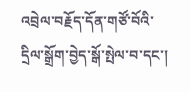འབྲེལ་བརྗོད་དོན་གཙོ་བོའི་དྲིལ་སྒྲོག་བྱེད་སྒོ་སྤེལ་བ་དང་།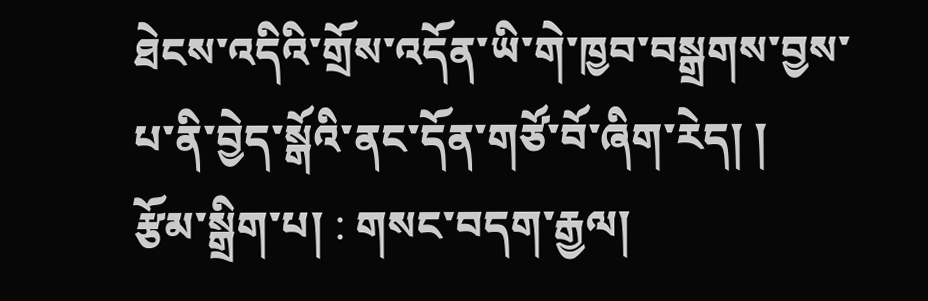ཐེངས་འདིའི་གྲོས་འདོན་ཡི་གེ་ཁྱབ་བསྒྲགས་བྱས་པ་ནི་བྱེད་སྒོའི་ནང་དོན་གཙོ་བོ་ཞིག་རེད། །
རྩོམ་སྒྲིག་པ། : གསང་བདག་རྒྱལ།